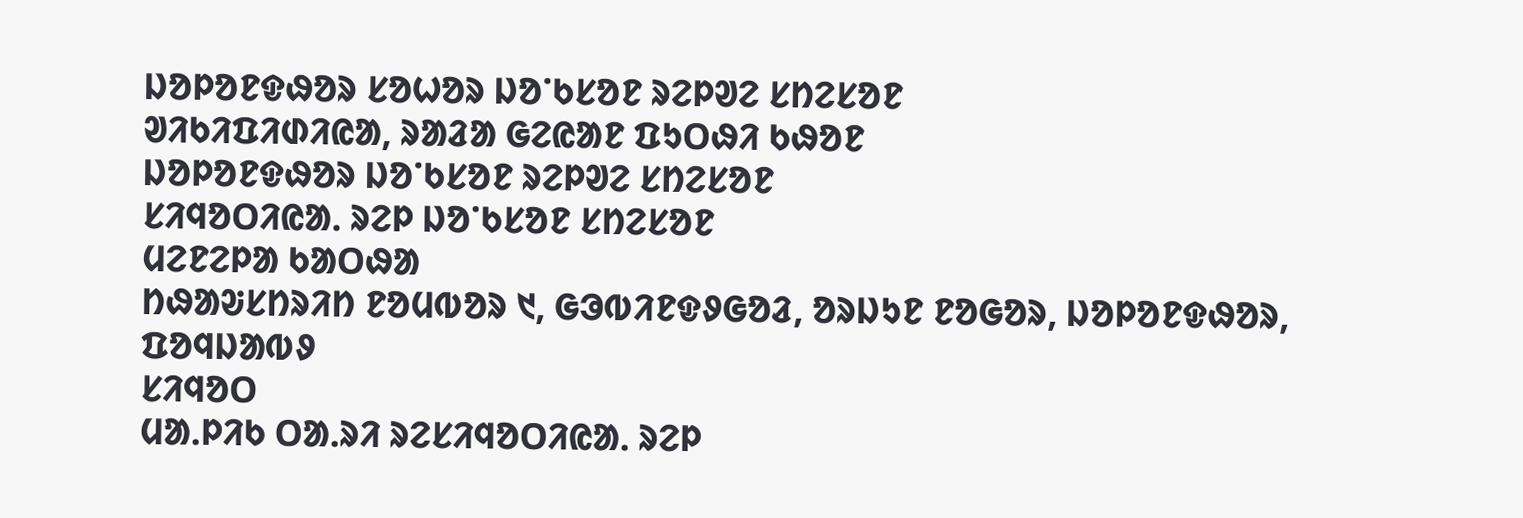ᱡᱚᱞᱚᱱᱫᱷᱚᱨ ᱥᱚᱦᱚᱨ ᱡᱚᱸᱠᱥᱚᱱ ᱨᱮᱞᱣᱮ ᱥᱴᱮᱥᱚᱱ
ᱣᱤᱠᱤᱯᱤᱰᱤᱭᱟ, ᱨᱟᱲᱟ ᱜᱮᱭᱟᱱ ᱯᱩᱛᱷᱤ ᱠᱷᱚᱱ
ᱡᱚᱞᱚᱱᱫᱷᱚᱨ ᱡᱚᱸᱠᱥᱚᱱ ᱨᱮᱞᱣᱮ ᱥᱴᱮᱥᱚᱱ
ᱥᱤᱧᱚᱛᱤᱭᱟᱹ ᱨᱮᱞ ᱡᱚᱸᱠᱥᱚᱱ ᱥᱴᱮᱥᱚᱱ
ᱢᱮᱱᱮᱞᱟ ᱠᱟᱛᱷᱟ
ᱴᱷᱟᱶᱥᱴᱨᱤᱴ ᱱᱚᱢᱵᱚᱨ ᱑, ᱜᱳᱵᱤᱱᱫᱽᱜᱚᱲ, ᱚᱨᱡᱩᱱ ᱱᱚᱜᱚᱨ, ᱡᱚᱞᱚᱱᱫᱷᱚᱨ, ᱯᱚᱧᱡᱟᱵᱽ
ᱥᱤᱧᱚᱛ
ᱢᱟᱹᱞᱤᱠ ᱛᱟᱹᱨᱤ ᱨᱮᱥᱤᱧᱚᱛᱤᱭᱟᱹ ᱨᱮᱞ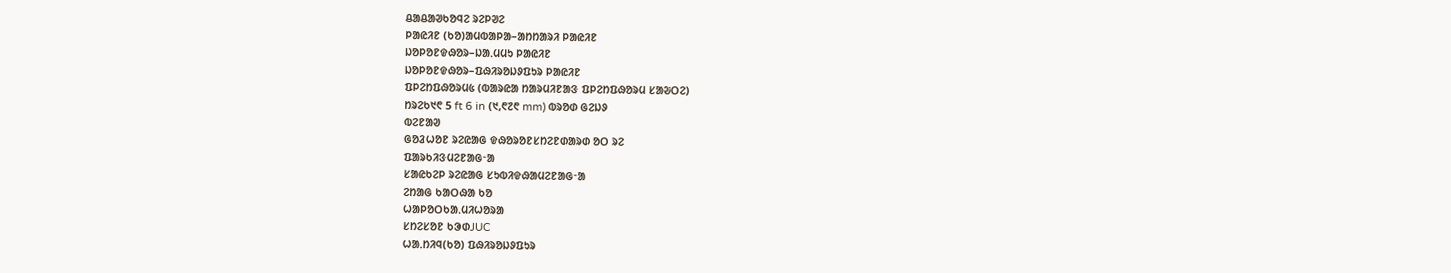ᱪᱟᱪᱟᱣᱠᱚᱧᱮ ᱨᱮᱞᱣᱮ
ᱞᱟᱭᱤᱱ (ᱠᱚ)ᱟᱢᱵᱟᱞᱟ–ᱟᱴᱴᱟᱨᱤ ᱞᱟᱭᱤᱱ
ᱡᱚᱞᱚᱱᱫᱷᱚᱨ–ᱡᱟᱹᱢᱢᱩ ᱞᱟᱭᱤᱱ
ᱡᱚᱞᱚᱱᱫᱷᱚᱨ–ᱯᱷᱤᱨᱚᱡᱽᱯᱩᱨ ᱞᱟᱭᱤᱱ
ᱯᱞᱮᱴᱯᱷᱚᱨᱢ᱕ (ᱵᱟᱨᱭᱟ ᱴᱟᱨᱢᱤᱱᱟᱝ ᱯᱞᱮᱴᱯᱷᱚᱨᱢ ᱥᱟᱶᱛᱮ)
ᱴᱨᱮᱠ᱑᱖ 5 ft 6 in (᱑,᱖᱗᱖ mm) ᱵᱨᱚᱰ ᱜᱮᱡᱽ
ᱵᱮᱱᱟᱣ
ᱜᱚᱲᱦᱚᱱ ᱨᱮᱭᱟᱜ ᱫᱷᱚᱨᱚᱱᱥᱴᱮᱱᱰᱟᱨᱰ ᱚᱛ ᱨᱮ
ᱯᱟᱨᱠᱤᱝᱢᱮᱱᱟᱜᱼᱟ
ᱥᱟᱭᱠᱮᱞ ᱨᱮᱭᱟᱜ ᱥᱩᱵᱤᱫᱷᱟᱢᱮᱱᱟᱜᱼᱟ
ᱮᱴᱟᱜ ᱠᱟᱛᱷᱟ ᱠᱚ
ᱦᱟᱞᱚᱛᱠᱟᱹᱢᱤᱦᱚᱨᱟ
ᱥᱴᱮᱥᱚᱱ ᱠᱳᱰJUC
ᱦᱟᱹᱴᱤᱧ(ᱠᱚ) ᱯᱷᱤᱨᱚᱡᱽᱯᱩᱨ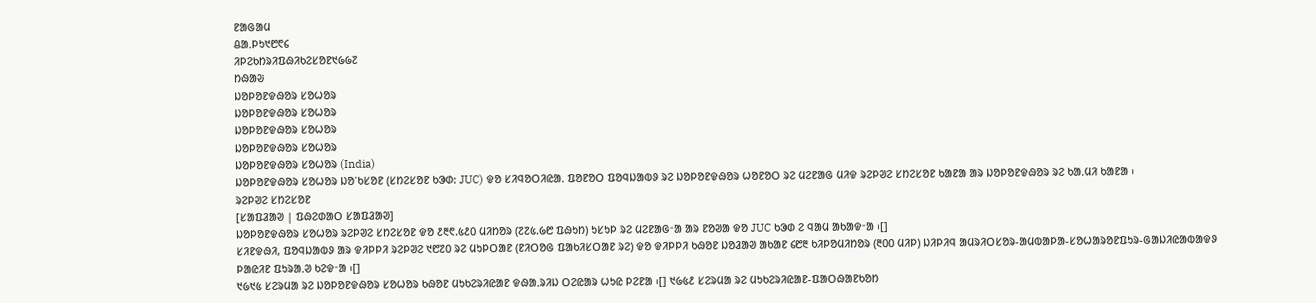ᱱᱟᱜᱟᱢ
ᱪᱟᱹᱞᱩ᱑᱘᱖᱔
ᱤᱞᱮᱠᱴᱨᱤᱯᱷᱤᱠᱮᱥᱚᱱ᱑᱙᱙᱗
ᱴᱷᱟᱶ
ᱡᱚᱞᱚᱱᱫᱷᱚᱨ ᱥᱚᱦᱚᱨ
ᱡᱚᱞᱚᱱᱫᱷᱚᱨ ᱥᱚᱦᱚᱨ
ᱡᱚᱞᱚᱱᱫᱷᱚᱨ ᱥᱚᱦᱚᱨ
ᱡᱚᱞᱚᱱᱫᱷᱚᱨ ᱥᱚᱦᱚᱨ
ᱡᱚᱞᱚᱱᱫᱷᱚᱨ ᱥᱚᱦᱚᱨ (India)
ᱡᱚᱞᱚᱱᱫᱷᱚᱨ ᱥᱚᱦᱚᱨ ᱡᱚᱸᱠᱥᱚᱱ (ᱥᱴᱮᱥᱚᱱ ᱠᱳᱰ: JUC) ᱫᱚ ᱥᱤᱧᱚᱛᱤᱭᱟᱹ ᱯᱚᱱᱚᱛ ᱯᱚᱧᱡᱟᱵᱽ ᱨᱮ ᱡᱚᱞᱚᱱᱫᱷᱚᱨ ᱦᱚᱱᱚᱛ ᱨᱮ ᱢᱮᱱᱟᱜ ᱢᱤᱫ ᱨᱮᱞᱣᱮ ᱥᱴᱮᱥᱚᱱ ᱠᱟᱱᱟ ᱟᱨ ᱡᱚᱞᱚᱱᱫᱷᱚᱨ ᱨᱮ ᱠᱟᱹᱢᱤ ᱠᱟᱱᱟ ᱾
ᱨᱮᱞᱣᱮ ᱥᱴᱮᱥᱚᱱ
[ᱥᱟᱯᱲᱟᱣ | ᱯᱷᱮᱰᱟᱛ ᱥᱟᱯᱲᱟᱣ]
ᱡᱚᱞᱚᱱᱫᱷᱚᱨ ᱥᱚᱦᱚᱨ ᱨᱮᱞᱣᱮ ᱥᱴᱮᱥᱚᱱ ᱫᱚ ᱒᱓᱖.᱕᱒᱐ ᱢᱤᱴᱚᱨ (᱗᱗᱕.᱙᱘ ᱯᱷᱩᱴ) ᱩᱥᱩᱞ ᱨᱮ ᱢᱮᱱᱟᱜᱼᱟ ᱟᱨ ᱱᱚᱣᱟ ᱫᱚ JUC ᱠᱳᱰ ᱮ ᱧᱟᱢ ᱟᱠᱟᱫᱼᱟ ᱾[]
ᱥᱤᱱᱫᱷᱤ, ᱯᱚᱧᱡᱟᱵᱽ ᱟᱨ ᱫᱤᱞᱞᱤ ᱨᱮᱞᱣᱮ ᱑᱘᱗᱐ ᱨᱮ ᱢᱩᱞᱛᱟᱱ (ᱱᱤᱛᱚᱜ ᱯᱟᱠᱤᱥᱛᱟᱱ ᱨᱮ) ᱫᱚ ᱫᱤᱞᱞᱤ ᱠᱷᱚᱱ ᱡᱚᱲᱟᱣ ᱟᱠᱟᱱ ᱔᱘᱓ ᱠᱤᱞᱚᱢᱤᱴᱚᱨ (᱓᱐᱐ ᱢᱤᱞ) ᱡᱤᱞᱤᱧ ᱟᱢᱨᱤᱛᱥᱚᱨ-ᱟᱢᱵᱟᱞᱟ-ᱥᱚᱦᱟᱨᱚᱱᱯᱩᱨ-ᱜᱟᱡᱤᱭᱟᱵᱟᱫᱽ ᱞᱟᱭᱤᱱ ᱯᱩᱨᱟᱹᱣ ᱠᱮᱫᱼᱟ ᱾[]
᱑᱙᱑᱕ ᱥᱮᱨᱢᱟ ᱨᱮ ᱡᱚᱞᱚᱱᱫᱷᱚᱨ ᱥᱚᱦᱚᱨ ᱠᱷᱚᱱ ᱢᱩᱠᱮᱨᱤᱭᱟᱱ ᱫᱷᱟᱹᱨᱤᱡ ᱛᱮᱭᱟᱨ ᱦᱩᱭ ᱞᱮᱱᱟ ᱾[] ᱑᱙᱕᱒ ᱥᱮᱨᱢᱟ ᱨᱮ ᱢᱩᱠᱮᱨᱤᱭᱟᱱ-ᱯᱟᱛᱷᱟᱱᱠᱚᱴ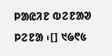ᱞᱟᱭᱤᱱ ᱵᱮᱱᱟᱣ ᱞᱮᱱᱟ ᱾[] ᱑᱙᱖᱕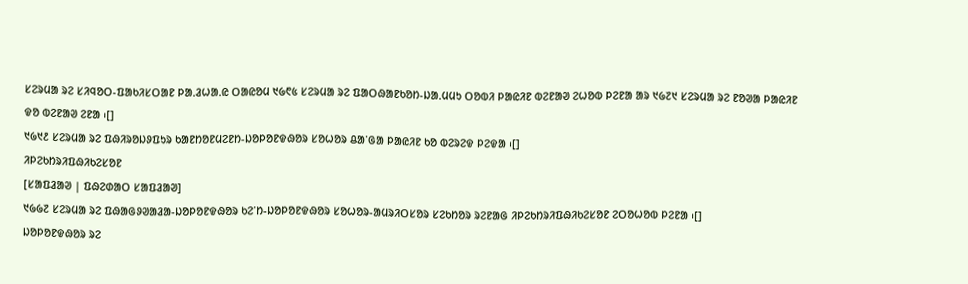ᱥᱮᱨᱢᱟ ᱨᱮ ᱥᱤᱧᱚᱛ-ᱯᱟᱠᱤᱥᱛᱟᱱ ᱞᱟᱹᱲᱦᱟᱹᱭ ᱛᱟᱭᱚᱢ ᱑᱙᱖᱕ ᱥᱮᱨᱢᱟ ᱨᱮ ᱯᱟᱛᱷᱟᱱᱠᱚᱴ-ᱡᱟᱹᱢᱢᱩ ᱛᱚᱵᱤ ᱞᱟᱭᱤᱱ ᱵᱮᱱᱟᱣ ᱮᱦᱚᱵ ᱞᱮᱱᱟ ᱟᱨ ᱑᱙᱗᱑ ᱥᱮᱨᱢᱟ ᱨᱮ ᱱᱚᱣᱟ ᱞᱟᱭᱤᱱ ᱫᱚ ᱵᱮᱱᱟᱣ ᱮᱱᱟ ᱾[]
᱑᱙᱑᱒ ᱥᱮᱨᱢᱟ ᱨᱮ ᱯᱷᱤᱨᱚᱡᱽᱯᱩᱨ ᱠᱟᱱᱴᱚᱱᱢᱮᱱᱴ-ᱡᱚᱞᱚᱱᱫᱷᱚᱨ ᱥᱚᱦᱚᱨ ᱪᱟᱸᱜᱟ ᱞᱟᱭᱤᱱ ᱠᱚ ᱵᱮᱨᱮᱫ ᱞᱮᱫᱟ ᱾[]
ᱤᱞᱮᱠᱴᱨᱤᱯᱷᱤᱠᱮᱥᱚᱱ
[ᱥᱟᱯᱲᱟᱣ | ᱯᱷᱮᱰᱟᱛ ᱥᱟᱯᱲᱟᱣ]
᱑᱙᱙᱗ ᱥᱮᱨᱢᱟ ᱨᱮ ᱯᱷᱟᱜᱽᱣᱟᱲᱟ-ᱡᱚᱞᱚᱱᱫᱷᱚᱨ ᱠᱮᱸᱴ-ᱡᱚᱞᱚᱱᱫᱷᱚᱨ ᱥᱚᱦᱚᱨ-ᱟᱢᱨᱤᱛᱥᱚᱨ ᱥᱮᱠᱴᱚᱨ ᱨᱮᱱᱟᱜ ᱤᱞᱮᱠᱴᱨᱤᱯᱷᱤᱠᱮᱥᱚᱱ ᱮᱛᱚᱦᱚᱵ ᱞᱮᱱᱟ ᱾[]
ᱡᱚᱞᱚᱱᱫᱷᱚᱨ ᱨᱮ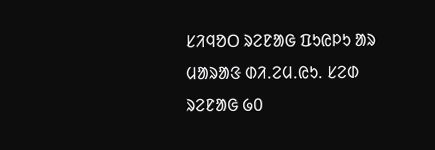ᱥᱤᱧᱚᱛ ᱨᱮᱱᱟᱜ ᱯᱩᱭᱞᱩ ᱟᱨ ᱢᱟᱨᱟᱝ ᱰᱤ.ᱮᱢ.ᱭᱩ. ᱥᱮᱰ ᱨᱮᱱᱟᱜ ᱙᱐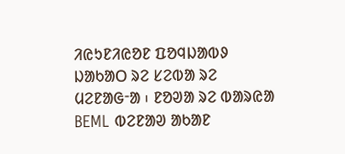ᱤᱭᱩᱱᱤᱭᱚᱱ ᱯᱚᱧᱡᱟᱵᱽ ᱡᱟᱠᱟᱛ ᱨᱮ ᱥᱮᱵᱟ ᱨᱮ ᱢᱮᱱᱟᱜᱼᱟ ᱾ ᱱᱚᱣᱟ ᱨᱮ ᱵᱟᱨᱭᱟ BEML ᱵᱮᱱᱟᱣ ᱟᱠᱟᱱ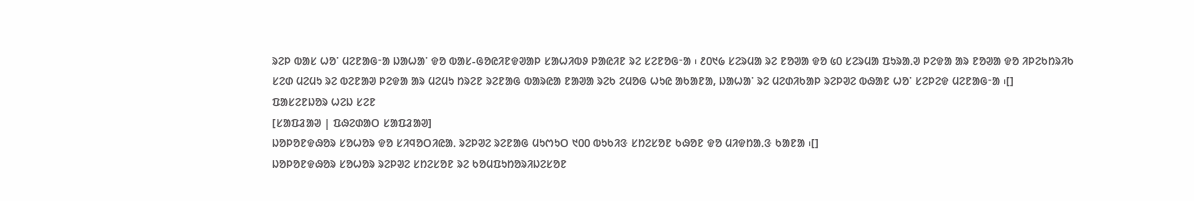ᱨᱮᱞ ᱵᱟᱥ ᱦᱚᱸ ᱢᱮᱱᱟᱜᱼᱟ ᱡᱟᱦᱟᱸ ᱫᱚ ᱵᱟᱥ-ᱜᱚᱭᱤᱱᱫᱣᱟᱞ ᱥᱟᱦᱤᱵᱽ ᱞᱟᱭᱤᱱ ᱨᱮ ᱥᱮᱱᱚᱜᱼᱟ ᱾ ᱒᱐᱑᱙ ᱥᱮᱨᱢᱟ ᱨᱮ ᱱᱚᱣᱟ ᱫᱚ ᱕᱐ ᱥᱮᱨᱢᱟ ᱯᱩᱨᱟᱹᱣ ᱞᱮᱫᱟ ᱟᱨ ᱱᱚᱣᱟ ᱫᱚ ᱤᱞᱮᱠᱴᱨᱤᱠ ᱥᱮᱰ ᱢᱮᱢᱩ ᱨᱮ ᱵᱮᱱᱟᱣ ᱞᱮᱫᱟ ᱟᱨ ᱢᱮᱢᱩ ᱴᱨᱮᱱ ᱨᱮᱱᱟᱜ ᱵᱟᱨᱭᱟ ᱱᱟᱣᱟ ᱨᱮᱠ ᱮᱢᱚᱜ ᱦᱩᱭ ᱟᱠᱟᱱᱟ, ᱡᱟᱦᱟᱸ ᱨᱮ ᱢᱮᱰᱤᱠᱟᱞ ᱨᱮᱞᱣᱮ ᱵᱷᱟᱱ ᱦᱚᱸ ᱥᱮᱞᱮᱫ ᱢᱮᱱᱟᱜᱼᱟ ᱾[]
ᱯᱟᱥᱮᱱᱡᱚᱨ ᱦᱮᱡ ᱥᱮᱱ
[ᱥᱟᱯᱲᱟᱣ | ᱯᱷᱮᱰᱟᱛ ᱥᱟᱯᱲᱟᱣ]
ᱡᱚᱞᱚᱱᱫᱷᱚᱨ ᱥᱚᱦᱚᱨ ᱫᱚ ᱥᱤᱧᱚᱛᱤᱭᱟᱹ ᱨᱮᱞᱣᱮ ᱨᱮᱱᱟᱜ ᱢᱩᱬᱩᱛ ᱑᱐᱐ ᱵᱩᱠᱤᱝ ᱥᱴᱮᱥᱚᱱ ᱠᱷᱚᱱ ᱫᱚ ᱢᱤᱫᱴᱟᱹᱝ ᱠᱟᱱᱟ ᱾[]
ᱡᱚᱞᱚᱱᱫᱷᱚᱨ ᱥᱚᱦᱚᱨ ᱨᱮᱞᱣᱮ ᱥᱴᱮᱥᱚᱱ ᱨᱮ ᱠᱚᱢᱯᱩᱴᱚᱨᱤᱡᱮᱥᱚᱱ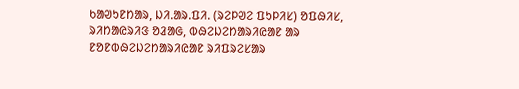ᱠᱟᱣᱩᱱᱴᱟᱨ, ᱡᱤ.ᱟᱨ.ᱯᱤ. (ᱨᱮᱞᱣᱮ ᱯᱩᱞᱤᱥ) ᱚᱯᱷᱤᱥ, ᱨᱤᱴᱟᱭᱨᱤᱝ ᱚᱲᱟᱜ, ᱵᱷᱮᱡᱮᱴᱟᱨᱤᱭᱟᱱ ᱟᱨ ᱱᱚᱱᱵᱷᱮᱡᱮᱴᱟᱨᱤᱭᱟᱱ ᱨᱤᱯᱨᱮᱥᱟᱨ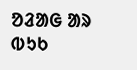ᱚᱲᱟᱜ ᱟᱨ ᱵᱩᱠ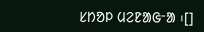ᱥᱴᱚᱞ ᱢᱮᱱᱟᱜᱼᱟ ᱾[]